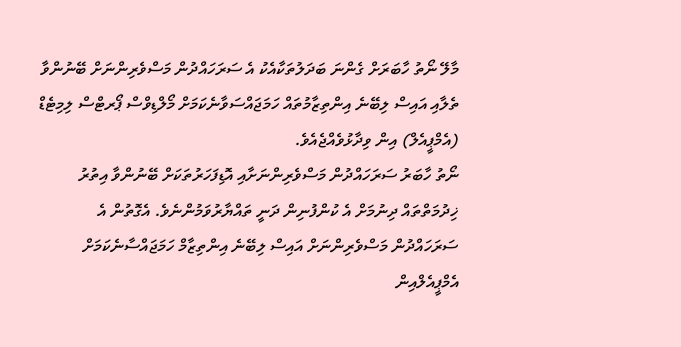މާލޭ ނޯތު ހާބަރަށް ގެންނަ ބަދަލުތަކާއެކު އެ ސަރަހައްދުން މަސްވެރިންނަށް ބޭނުންވާ ތެލާއި އައިސް ލިބޭނެ އިންތިޒާމުތައް ހަމަޖައްސަވާނެކަމަށް މޯލްޑިވްސް ޕޯރޓްސް ލިމިޓެޑް (އެމްޕީއެލް) އިން ވިދާޅުވެއްޖެއެވެ.
ނޯތު ހާބަރު ސަރަހައްދުން މަސްވެރިންނަށާއި އޮޑިފަހަރުތަކަށް ބޭނުންވާ އިތުރު ޚިދުމަތްތައް ދިނުމަށް އެ ކުންފުނިން ދަނީ ތައްޔާރުވަމުންނެވެ. އެގޮތުން އެ ސަރަހައްދުން މަސްވެރިންނަށް އައިސް ލިބޭނެ އިންތިޒާމް ހަމަޖައްސާނެކަމަށް އެމްޕީއެލްއިން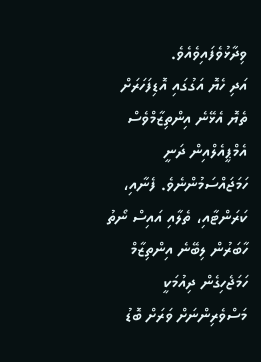ވިދާޅުވެފައިވެއެވެ.
އަދި ހެޔޮ އަގުގައި އޮޑިފަހަރަށް ތެޔޮ އެޅޭނެ އިންތިޒާމްވެސް އެމްޕީއެލްއިން ދަނީ ހަމަޖައްސަމުންނެވެ. ފެނާއި، ކަރަންޓާއި، ތެލާއި އައިސް ނޯތު ހާބަރުން ލިބޭނެ އިންތިޒާމް ހަމަޖެހިގެން ދިއުމަކީ މަސްވެރިންނަށް ވަރަށް ބޮޑު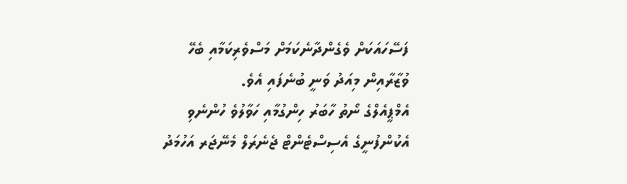ފަސޭހައަކަށް ވެގެންދާނެކަމަށް މަސްވެރިކަމާއި ބެހޭ ވުޒާރާއިން މިއަދު ވަނީ ބުނެފައި އެވެ.
އެމްޕީއެލްގެ ނޯތު ހާބަރު ހިންގުމާއި ހަވާލުވެ ހުންނެވި އެކުންފުނީގެ އެސިސްޓެންޓް ޖެނެރަލް މެނޭޖަރ އަހުމަދު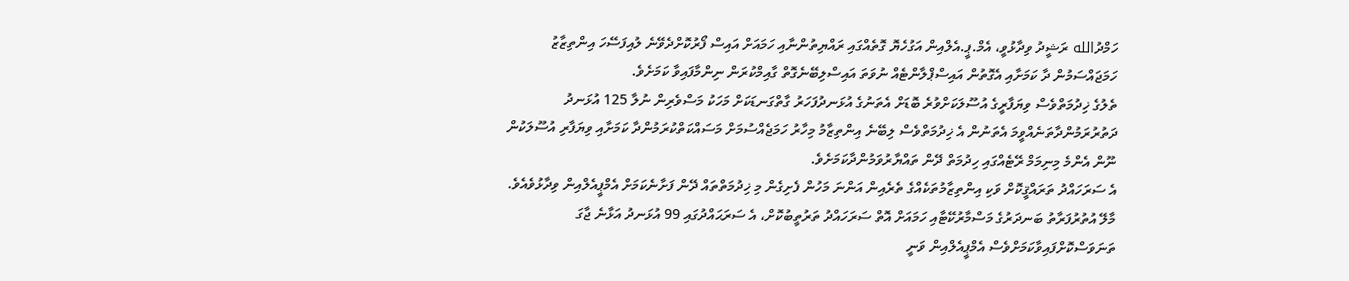ހަމްދުالله ރަޝީދު ވިދާޅުވީ، އެމް.ޕީ.އެލްއިން އަގުހެޔޮ ގޮތެއްގައި ރައްޔިތުންނާއި ހަމައަށް އައިސް ފޯރުކޮށްދެވޭނެ ލުއިފަސޭހަ އިންތިޒާޒު ހަމަޖައްސަމުން ދާ ކަމަށާއި އެގޮތުން އައިސްޕްލާންޓެއް ނުވަތަ އައިސްލިބޭނެގޮތް ގާއިމްކުރަން ނިންމާފައިވާ ކަމަށެވެ.
ތެލުގެ ޚިދުމަތްވެސް ވިޔަފާރީގެ އުސޫލަކަށްވުރެ ބޮޑަށް އެތަނުގެ އުޅަނދުފަހަރު ގާތްގަނޑަކަށް މަހަކު މަސްވެރިން ނުލާ 125 އުޅަނދު ދަތުރުރަމުންދާތަނެއްވީމަ އެތަނުން އެ ޚިދުމަތްވެސް ލިބޭނެ އިންތިޒާމު މިހާރު ހަމަޖެއްސުމަށް މަސައްކަތްކުރަމުންދާ ކަމަށާއި ވިޔަފާރި އުސޫލަކުން ނޫން އެންމެ މިނިމަމް ރޭޓެއްގައި ހިދުމަތް ދޭން ތައްޔާރުވަމުންދާކަމަށެވެ.
އެ ސަރަހައްދު ތަރައްޤީކޮށް ވަކި އިންތިޒާމުތަކެއްގެ ތެރެއިން އަންނަ މަހުން ފެށިގެން މި ޚިދުމަތްތައް ދޭން ފަށާނެކަމަށް އެމްޕީއެލްއިން ވިދާޅުވެއެވެ.
މާލޭ އުތުރުފަރާތު ބަނދަރުގެ މަސްމާރުކޭޓާއި ހަމައަށް އޮތް ސަރަހައްދު ތަރުތީބުކޮށް، އެ ސަރަޙައްދުގައި 99 އުޅަނދު އަޅާނެ ޖާގަ ތަނަވަސްކޮށްފައިވާކަމަށްވެސް އެމްޕީއެލްއިން ވަނީ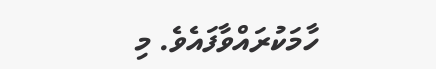ހާމަކުރައްވާފައެވެ. މި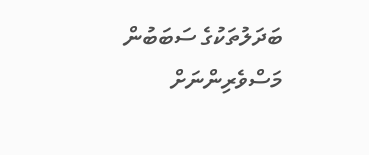ބަދަލުތަކުގެ ސަބަބުން މަސްވެރިންނަށް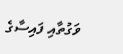ވަގުތާއި ފައިސާގެ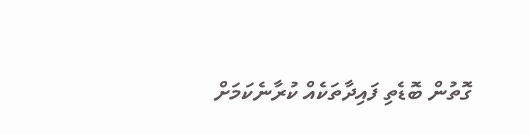ގޮތުން ބޮޑެތި ފައިދާތަކެއް ކުރާނެކަމަށް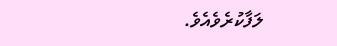ލަފާކުރެވެއެވެ.